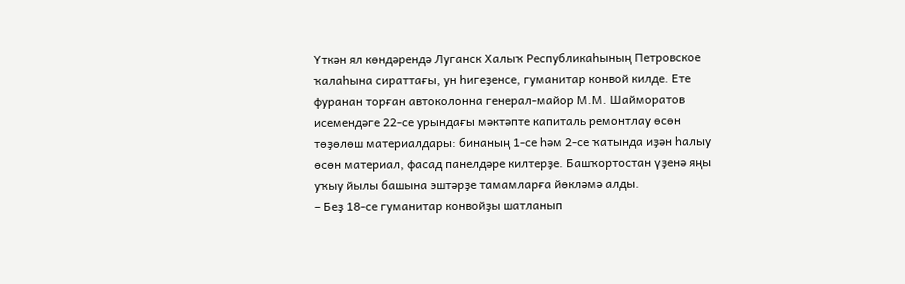Үткән ял көндәрендә Луганск Халыҡ Республикаһының Петровское ҡалаһына сираттағы, ун һигеҙенсе, гуманитар конвой килде. Ете фуранан торған автоколонна генерал-майор М.М. Шайморатов исемендәге 22-се урындағы мәктәпте капиталь ремонтлау өсөн төҙөлөш материалдары: бинаның 1-се һәм 2-се ҡатында иҙән һалыу өсөн материал, фасад панелдәре килтерҙе. Башҡортостан үҙенә яңы уҡыу йылы башына эштәрҙе тамамларға йөкләмә алды.
– Беҙ 18-се гуманитар конвойҙы шатланып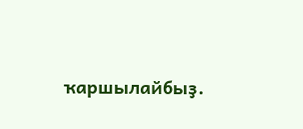ҡаршылайбыҙ.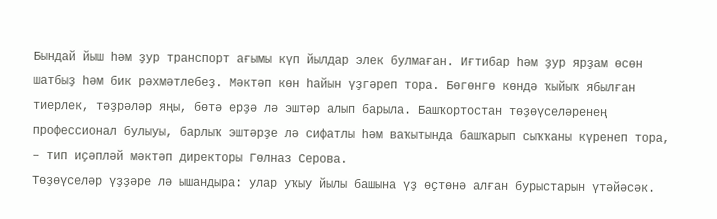Бындай йыш һәм ҙур транспорт ағымы күп йылдар элек булмаған. Иғтибар һәм ҙур ярҙам өсөн шатбыҙ һәм бик рәхмәтлебеҙ. Мәктәп көн һайын үҙгәреп тора. Бөгөнгө көндә ҡыйыҡ ябылған тиерлек, тәҙрәләр яңы, бөтә ерҙә лә эштәр алып барыла. Башҡортостан төҙөүселәренең профессионал булыуы, барлыҡ эштәрҙе лә сифатлы һәм ваҡытында башҡарып сыҡҡаны күренеп тора, – тип иҫәпләй мәктәп директоры Гөлназ Серова.
Төҙөүселәр үҙҙәре лә ышандыра: улар уҡыу йылы башына үҙ өҫтөнә алған бурыстарын үтәйәсәк.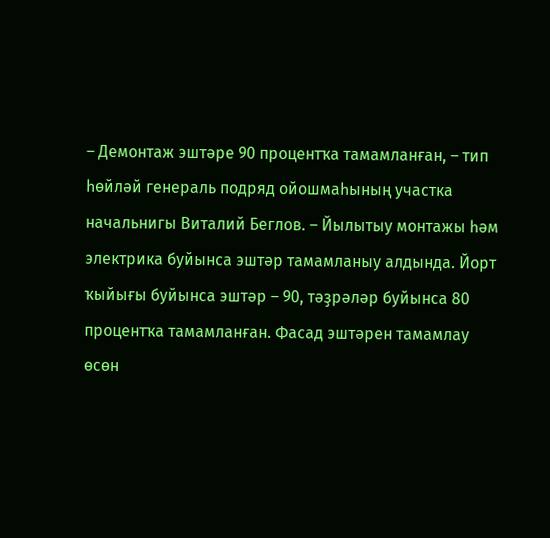– Демонтаж эштәре 90 процентҡа тамамланған, – тип һөйләй генераль подряд ойошмаһының участка начальнигы Виталий Беглов. – Йылытыу монтажы һәм электрика буйынса эштәр тамамланыу алдында. Йорт ҡыйығы буйынса эштәр – 90, тәҙрәләр буйынса 80 процентҡа тамамланған. Фасад эштәрен тамамлау өсөн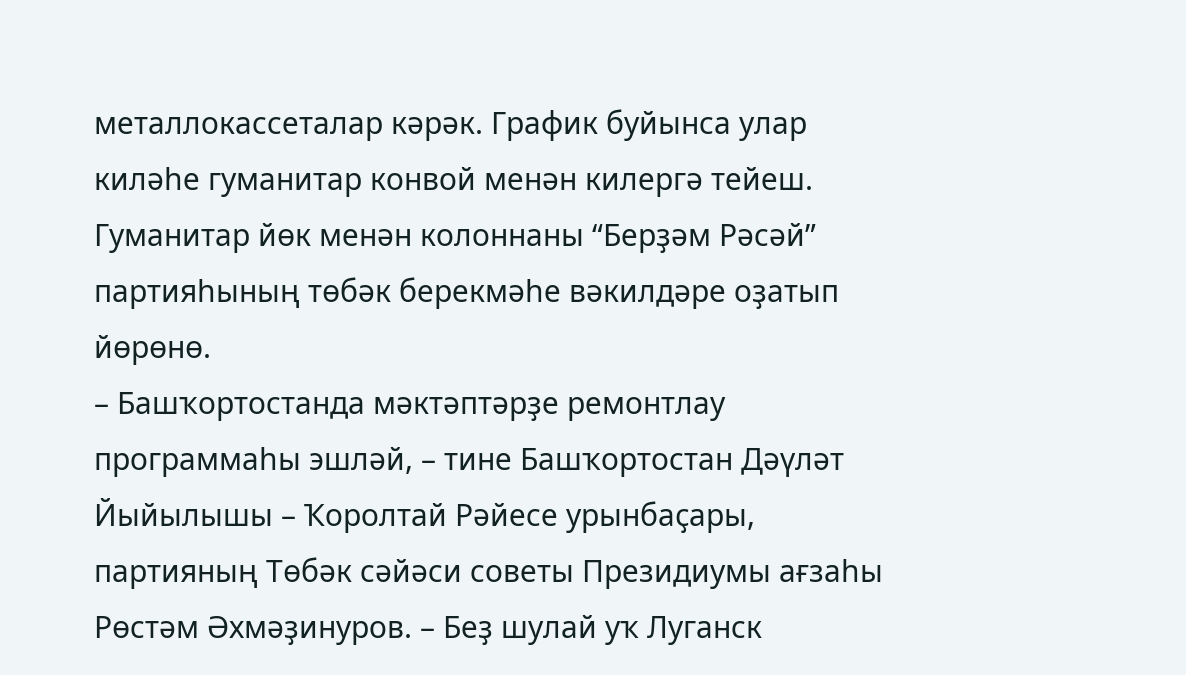металлокассеталар кәрәк. График буйынса улар киләһе гуманитар конвой менән килергә тейеш.
Гуманитар йөк менән колоннаны “Берҙәм Рәсәй” партияһының төбәк берекмәһе вәкилдәре оҙатып йөрөнө.
– Башҡортостанда мәктәптәрҙе ремонтлау программаһы эшләй, – тине Башҡортостан Дәүләт Йыйылышы – Ҡоролтай Рәйесе урынбаҫары, партияның Төбәк сәйәси советы Президиумы ағзаһы Рөстәм Әхмәҙинуров. – Беҙ шулай уҡ Луганск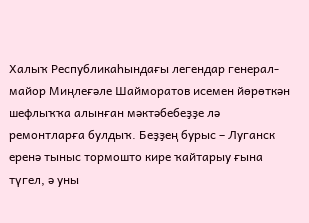Халыҡ Республикаһындағы легендар генерал-майор Миңлеғәле Шайморатов исемен йөрөткән шефлыҡҡа алынған мәктәбебеҙҙе лә ремонтларға булдыҡ. Беҙҙең бурыс – Луганск еренә тыныс тормошто кире ҡайтарыу ғына түгел, ә уны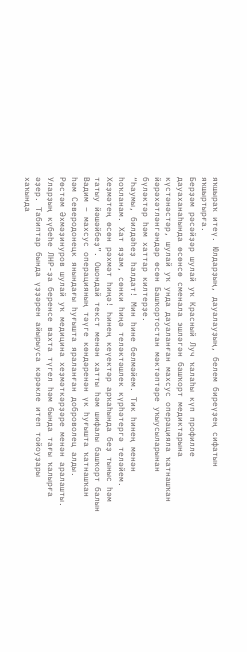яҡшыраҡ итеү. Юлдарҙың, дауалауҙың, белем биреүҙең сифатын яҡшыртырға.
Берҙәм рәсәйҙәр шулай уҡ Красный Луч ҡалаһы күп профилле дауаханаһында өсөнсө сменала эшләгән башҡорт медиктарына күстәнәстәр, шулай уҡ унда дауаланған махсус операцияла ҡатнашҡан йәрәхәтләнгәндәр өсөн Башҡортостан мәктәптәре уҡыусыларынан бүләктәр һәм хаттар килтерҙе.
“Һаумы, билдәһеҙ һалдат! Мин һине белмәйем. Тик һинең менән һоҡланам. Хат яҙам, сөнки һиңә теләктәшлек күрһәтергә теләйем. Хеҙмәтең өсөн рәхмәт һиңә! Һинең кеүектәр арҡаһында беҙ тыныс һәм татыу йәшәйбеҙ”. Ошондай текст менән хатты һәм шифалы башҡорт балын Вадим – махсус операцияның тәүге көндәренән үк һуғышта ҡатнашҡан һәм Северодонецк янындағы һуғышта яраланған доброволец алды.
Рөстәм Әхмәҙинуров шулай уҡ медицина хеҙмәткәрҙәре менән аралашты. Уларҙың күбеһе ЛНР-ҙа беренсе вахта түгел һәм бында тағы ҡалырға әҙер. Табиптар бында үҙҙәрен айырыуса кәрәкле итеп тойоуҙары хаҡында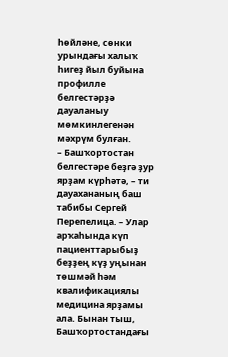һөйләне, сөнки урындағы халыҡ һигеҙ йыл буйына профилле белгестәрҙә дауаланыу мөмкинлегенән мәхрүм булған.
– Башҡортостан белгестәре беҙгә ҙур ярҙам күрһәтә, – ти дауахананың баш табибы Сергей Перепелица. – Улар арҡаһында күп пациенттарыбыҙ беҙҙең күҙ уңынан төшмәй һәм квалификациялы медицина ярҙамы ала. Бынан тыш, Башҡортостандағы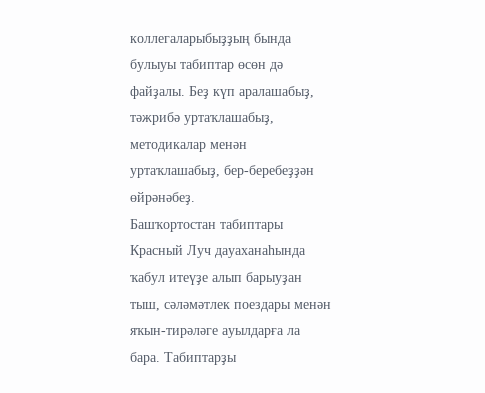коллегаларыбыҙҙың бында булыуы табиптар өсөн дә файҙалы. Беҙ күп аралашабыҙ, тәжрибә уртаҡлашабыҙ, методикалар менән уртаҡлашабыҙ, бер-беребеҙҙән өйрәнәбеҙ.
Башҡортостан табиптары Красный Луч дауаханаһында ҡабул итеүҙе алып барыуҙан тыш, сәләмәтлек поездары менән яҡын-тирәләге ауылдарға ла бара. Табиптарҙы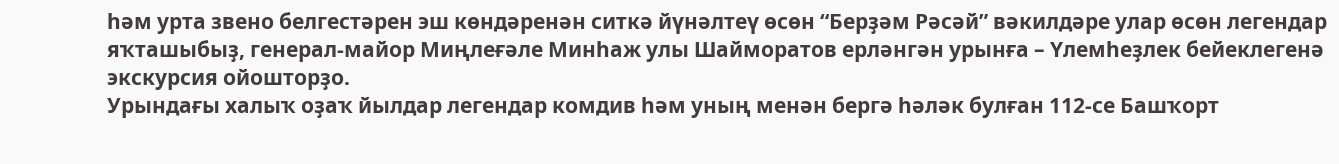һәм урта звено белгестәрен эш көндәренән ситкә йүнәлтеү өсөн “Берҙәм Рәсәй” вәкилдәре улар өсөн легендар яҡташыбыҙ, генерал-майор Миңлеғәле Минһаж улы Шайморатов ерләнгән урынға – Үлемһеҙлек бейеклегенә экскурсия ойошторҙо.
Урындағы халыҡ оҙаҡ йылдар легендар комдив һәм уның менән бергә һәләк булған 112-се Башҡорт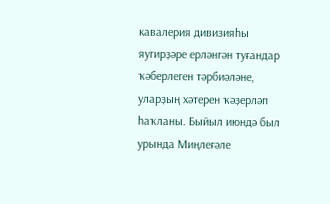кавалерия дивизияһы яугирҙәре ерләнгән туғандар ҡәберлеген тәрбиәләне, уларҙың хәтерен ҡәҙерләп һаҡланы. Быйыл июндә был урында Миңлеғәле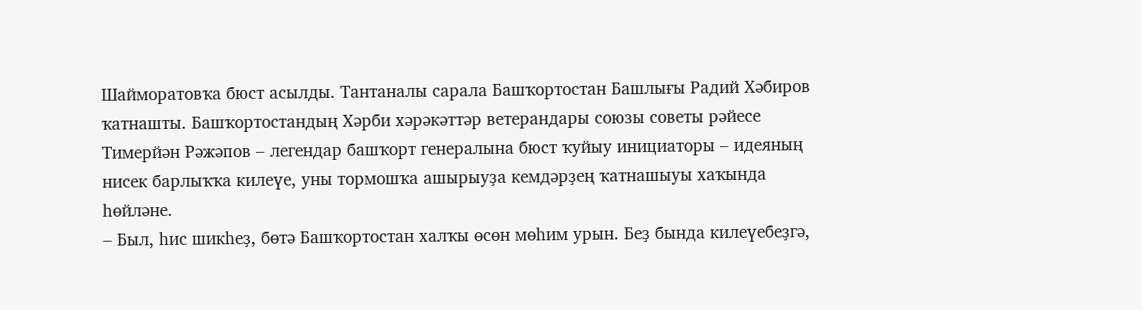Шайморатовҡа бюст асылды. Тантаналы сарала Башҡортостан Башлығы Радий Хәбиров ҡатнашты. Башҡортостандың Хәрби хәрәкәттәр ветерандары союзы советы рәйесе Тимерйән Рәжәпов – легендар башҡорт генералына бюст ҡуйыу инициаторы – идеяның нисек барлыҡҡа килеүе, уны тормошҡа ашырыуҙа кемдәрҙең ҡатнашыуы хаҡында һөйләне.
– Был, һис шикһеҙ, бөтә Башҡортостан халҡы өсөн мөһим урын. Беҙ бында килеүебеҙгә,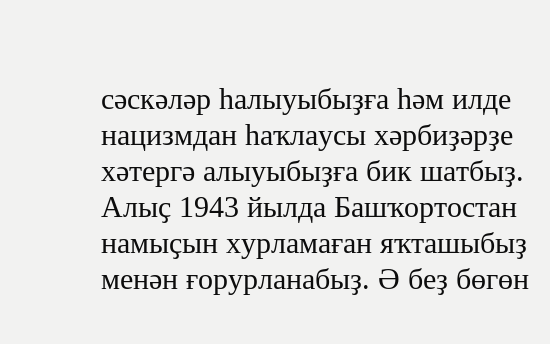сәскәләр һалыуыбыҙға һәм илде нацизмдан һаҡлаусы хәрбиҙәрҙе хәтергә алыуыбыҙға бик шатбыҙ. Алыҫ 1943 йылда Башҡортостан намыҫын хурламаған яҡташыбыҙ менән ғорурланабыҙ. Ә беҙ бөгөн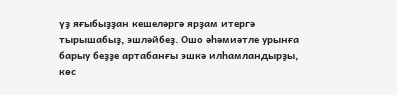үҙ яғыбыҙҙан кешеләргә ярҙам итергә тырышабыҙ, эшләйбеҙ. Ошо әһәмиәтле урынға барыу беҙҙе артабанғы эшкә илһамландырҙы, көс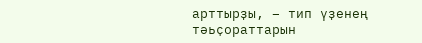арттырҙы, – тип үҙенең тәьҫораттарын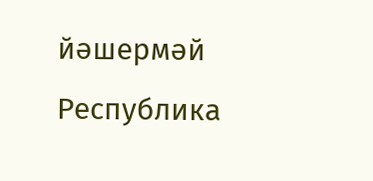йәшермәй Республика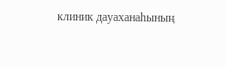клиник дауаханаһының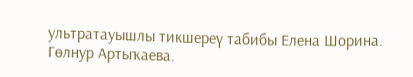ультратауышлы тикшереү табибы Елена Шорина.
Гөлнур Артыҡаева.